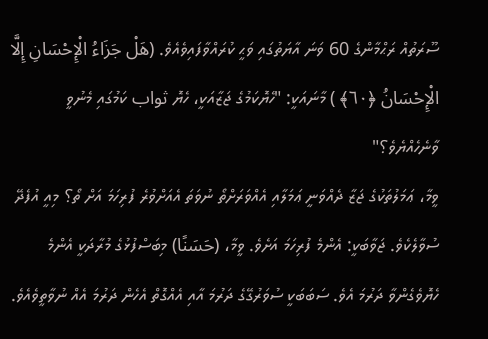ސޫރަތުއް ރަޙްމާންގެ 60 ވަނަ އާޔަތުގައި ވަޙީ ކުރައްވާފައިވެއެވެ. (هَلْ جَزَاءُ الْإِحْسَانِ إِلَّا الْإِحْسَانُ ﴿٦٠﴾ ) މާނައަކީ: "ހެޔޮކަމުގެ ޖަޒާއަކީ، ހެޔޮ ثواب ކަމުގައި މެނުވީ ވާނެހެއްޔެވެ؟"
ވީމާ، ޢަމަލުތަކުގެ ޖަޒާ ދެއްވަނީ ޢަމަލާއި އެއްވަރަށްތޯ ނުވަތަ އެއަށްވުރެ ފުރިހަމަ އަށް ތޯ؟ މިއީ އުފެދޭ ސުވާލެކެވެ. ޖަވާބަކީ: އެންމެ ފުރިހަމަ އަށެވެ. ވީމާ، (حَسَنًا) މިބަސްފުޅުގެ މުރާދަކީ އެންމެ ހެޔޮވެގެންވާ ދަރުމަ އެވެ. ސަބަބަކީ ސުވަރުގޭގެ ދަރުމަ އާއި އެއްގޮތް އެހެން ދަރުމަ އެއް ނުވާތީވެއެވެ.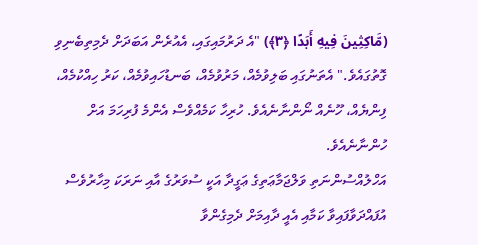(مَّاكِثِينَ فِيهِ أَبَدًا ﴿٣﴾) "އެ ދަރުމައިގައި، އެއުރެން އަބަދަށް ދެމިތިބެނިވި ގޮތުގައެވެ." އެތަނުގައި ބަލިވުމެއް، މަރުވުމެއް، ބަނޑުހައިވުމެއް، ކަރު ހިއްކުމެއް، ފިންޔެއް، ހޫނެއް ނޯންނާނެއެވެ. ހުރިހާ ކަމެއްވެސް އެންމެ ފުރިހަމަ އަށް ހުންނާނެއެވެ.
އަހްލުއްސުންނަތި ވަލްޖަމާޢަތިގެ ޢަގީދާ އަކީ ސުވަރުގެ އާއި ނަރަކަ މިހާރުވެސް އުފައްދަވާފައިވާ ކަމާއި އެއީ ދާއިމަށް ދެމިގެންވާ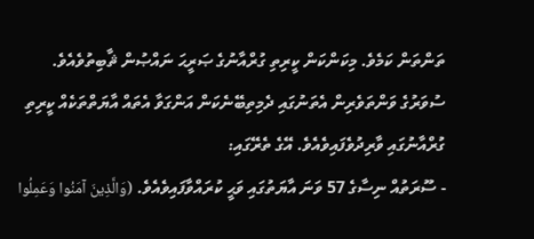ތަންތަން ކަމެވެ. މިކަންކަން ކީރިތި ގުރްއާނުގެ ޞަރީޙަ ނައްޞުން ޘާބިތުވެއެވެ. ސުވަރުގެ ވަންތަވެރިން އެތަނުގައި ދެމިތިބޭނެކަން އަންގަވާ އެތައް އާޔަތްތަކެއް ކީރިތި ގުރްއާނުގައި ވާރިދުވެފައިވެއެވެ. އޭގެ ތެރޭގައި:
- ސޫރަތުއް ނިސާގެ 57 ވަނަ އާޔަތުގައި ވަޙީ ކުރައްވާފައިވެއެވެ. (وَالَّذِينَ آمَنُوا وَعَمِلُوا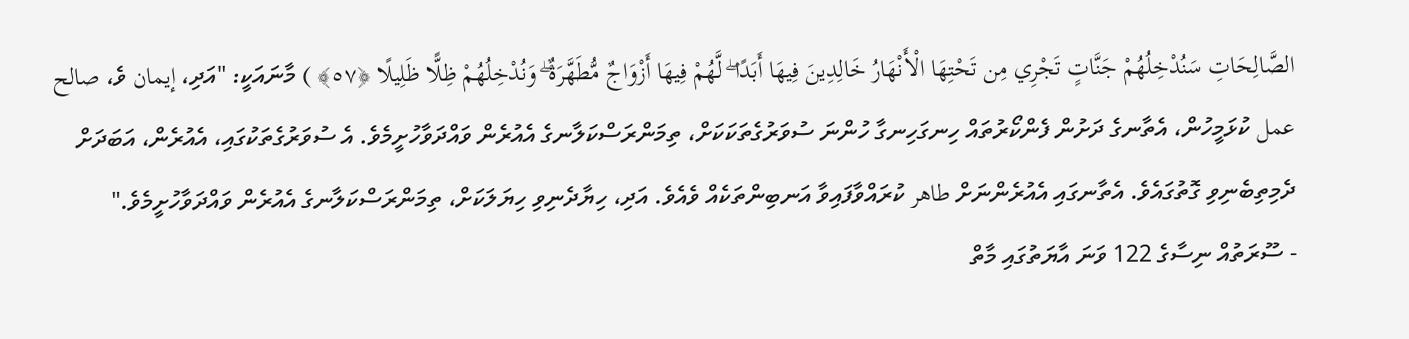الصَّالِحَاتِ سَنُدْخِلُهُمْ جَنَّاتٍ تَجْرِي مِن تَحْتِهَا الْأَنْهَارُ خَالِدِينَ فِيهَا أَبَدًا ۖ لَّهُمْ فِيهَا أَزْوَاجٌ مُّطَهَّرَةٌ ۖ وَنُدْخِلُهُمْ ظِلًّا ظَلِيلًا ﴿٥٧﴾ ) މާނައަކީ: "އަދި، إيمان ވެ، صالح عمل ކުޅަމީހުން، އެތާނގެ ދަށުން ފެންކޯރުތައް ހިނގަހިނގާ ހުންނަ ސުވަރުގެތަކަކަށް، ތިމަންރަސްކަލާނގެ އެއުރެން ވައްދަވާހުށީމެވެ. އެ ސުވަރުގެތަކުގައި، އެއުރެން، އަބަދަށް ދެމިތިބެނިވި ގޮތުގައެވެ. އެތާނގައި އެއުރެންނަށް طاهر ކުރައްވާފައިވާ އަނބިންތަކެއް ވެއެވެ. އަދި، ހިޔާދެނިވި ހިޔަލަކަށް، ތިމަންރަސްކަލާނގެ އެއުރެން ވައްދަވާހުށީމެވެ."
- ސޫރަތުއް ނިސާގެ 122 ވަނަ އާޔަތުގައި މާތް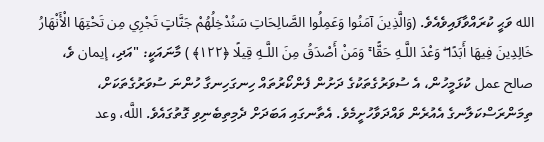الله ވަޙީ ކުރައްވާފައިވެއެވެ. (وَالَّذِينَ آمَنُوا وَعَمِلُوا الصَّالِحَاتِ سَنُدْخِلُهُمْ جَنَّاتٍ تَجْرِي مِن تَحْتِهَا الْأَنْهَارُ خَالِدِينَ فِيهَا أَبَدًا ۖ وَعْدَ اللَّـهِ حَقًّا ۚ وَمَنْ أَصْدَقُ مِنَ اللَّـهِ قِيلًا ﴿١٢٢﴾ ) މާނައަކީ: "އަދި، إيمان ވެ، صالح عمل ކުޅަމީހުން، އެ ސުވަރުގެތަކުގެ ދަށުން ފެންކޯރުތައް ހިނގަހިނގާ ހުންނަ ސުވަރުގެތަކަށް، ތިމަންރަސްކަލާނގެ އެއުރެން ވައްދަވާހުށީމެވެ. އެތާނގައި އަބަދަށް ދެމިތިބެނިވި ގޮތުގައެވެ. اللَّه، وعد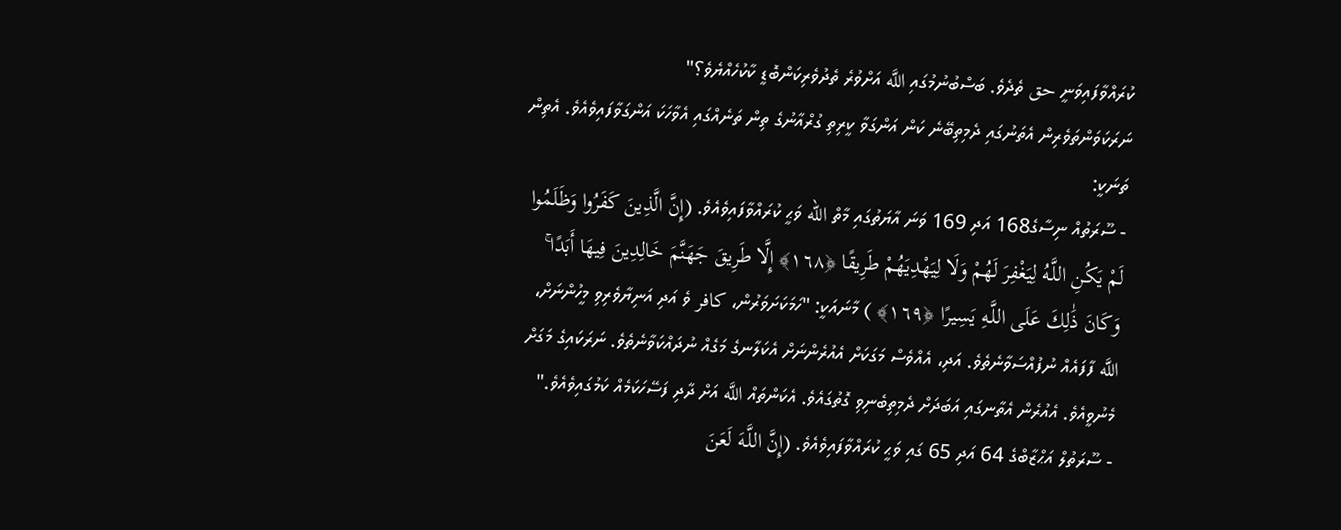ކުރައްވާފައިވަނީ حق ތެދެވެ. ބަސްބުނުމުގައި اللَّه އަށްވުރެ ތެދުވެރިކަންބޮޑީ ކާކުހެއްޔެވެ؟"
ނަރަކަވަންތަވެރިން އެތަނުގައި ދެމިތިބޭނެ ކަން އަންގަވާ ކީރިތި ގުރްއާނުގެ ތިން ތަނެއްގައި އެވާހަކަ އަންގަވާފައިވެއެވެ. އެތިން ތަނަކީ:
- ސޫރަތުއް ނިސާގެ168 އަދި 169 ވަނަ އާޔަތުގައި މާތް الله ވަޙީ ކުރައްވާފައިވެއެވެ. (إِنَّ الَّذِينَ كَفَرُوا وَظَلَمُوا لَمْ يَكُنِ اللَّـهُ لِيَغْفِرَ لَهُمْ وَلَا لِيَهْدِيَهُمْ طَرِيقًا ﴿١٦٨﴾ إِلَّا طَرِيقَ جَهَنَّمَ خَالِدِينَ فِيهَا أَبَدًا ۚ وَكَانَ ذَٰلِكَ عَلَى اللَّـهِ يَسِيرًا ﴿١٦٩﴾ ) މާނައަކީ: "ހަމަކަށަވަރުން، كافر ވެ އަދި އަނިޔާވެރިވި މީހުންނަށް، اللَّه ފާފައެއް ނުފުއްސަވާނެތެވެ. އަދި، އެއްވެސް މަގަކަށް އެއުރެންނަށް އެކަލާނގެ މަގެއް ނުދައްކަވާނެތެވެ. ނަރަކައިގެ މަގަށް މެނުވީއެވެ. އެއުރެން އެތާނގައި އަބަދަށް ދެމިތިބެނިވި ގޮތުގައެވެ. އެކަންތައް اللَّه އަށް ދާދި ފަސޭހަކަމެއް ކަމުގައިވެއެވެ."
- ސޫރަތުލް އަޙްޒާބްގެ 64 އަދި 65 ގައި ވަޙީ ކުރައްވާފައިވެއެވެ. (إِنَّ اللَّـهَ لَعَنَ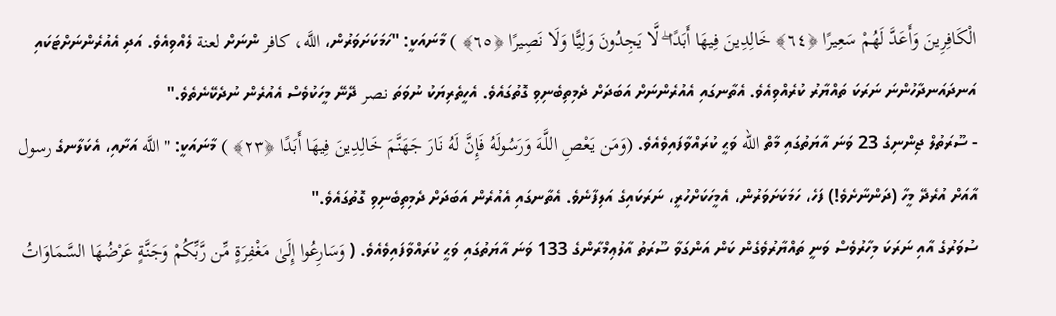الْكَافِرِينَ وَأَعَدَّ لَهُمْ سَعِيرًا ﴿٦٤﴾ خَالِدِينَ فِيهَا أَبَدًا ۖ لَّا يَجِدُونَ وَلِيًّا وَلَا نَصِيرًا ﴿٦٥﴾ ) މާނައަކީ: "ހަމަކަށަވަރުން، اللَّه، كافر ންނަށް لعنة ލެއްވިއެވެ. އަދި އެއުރެންނަށްޓަކައި އަނދައަނދާހުންނަ ނަރަކަ ތައްޔާރު ކުރެއްވިއެވެ. އެތާނގައި އެއުރެންނަށް އަބަދަށް ދެމިތިބެނިވި ގޮތުގައެވެ. އެހީތެރިޔަކު ނުވަތަ نصر ދޭނޭ މީހަކުވެސް އެއުރެން ނުދެކޭނެތެވެ."
- ސޫރަތުލް ޖިންނިގެ 23 ވަނަ އާޔަތުގައި މާތް الله ވަޙީ ކުރައްވާފައިވެއެވެ. (وَمَن يَعْصِ اللَّـهَ وَرَسُولَهُ فَإِنَّ لَهُ نَارَ جَهَنَّمَ خَالِدِينَ فِيهَا أَبَدًا ﴿٢٣﴾ ) މާނައަކީ: "اللَّه އަށާއި، އެކަލާނގެ رسول އާއަށް އުރެދޭ މީހާ (ދަންނާށެވެ!) ފަހެ، ހަމަކަށަވަރުން، އެމީހަކަށްހުރީ، ނަރަކައިގެ އަލިފާނެވެ. އެތާނގައި އެއުރެން އަބަދަށް ދެމިތިބެނިވި ގޮތުގައެވެ."
ސުވަރުގެ އާއި ނަރަކަ މިހާރުވެސް ވަނީ ތައްޔާރުވެގެން ކަން އަންގަވާ ސޫރަތު އާލުޢިމްރާންގެ 133 ވަނަ އާޔަތުގައި ވަޙީ ކުރައްވާފައިވެއެވެ. ( وَسَارِعُوا إِلَىٰ مَغْفِرَةٍ مِّن رَّبِّكُمْ وَجَنَّةٍ عَرْضُهَا السَّمَاوَاتُ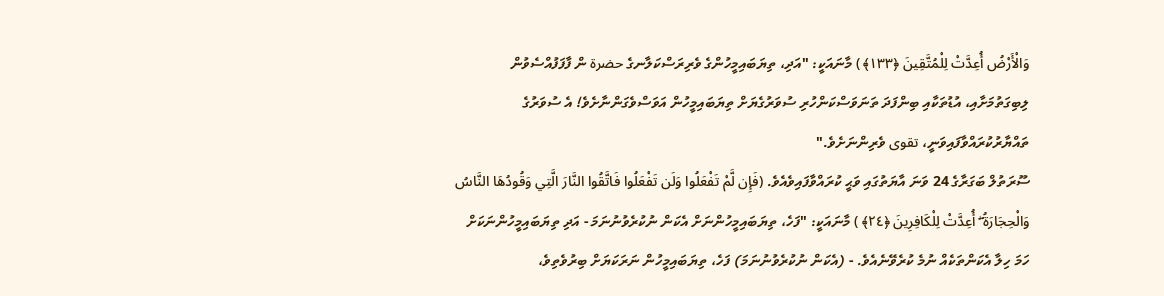وَالْأَرْضُ أُعِدَّتْ لِلْمُتَّقِينَ ﴿١٣٣﴾ ) މާނައަކީ: "އަދި، ތިޔަބައިމީހުންގެ ވެރިރަސްކަލާނގެ حضرة ން ފާފަފުއްސެވުން ލިބިގަތުމަށާއި، އުޑުތަކާއި ބިންފަދަ ތަނަވަސްކަންހުރި ސުވަރުގެޔަށް ތިޔަބައިމީހުން އަވަސްވެގަންނާށެވެ! އެ ސުވަރުގެ ތައްޔާރުކުރައްވާފައިވަނީ، تقوى ވެރިންނަށެވެ."
ސޫރަތުލް ބަގަރާގެ 24 ވަނަ އާޔަތުގައި ވަޙީ ކުރައްވާފައިވެއެވެ. (فَإِن لَّمْ تَفْعَلُوا وَلَن تَفْعَلُوا فَاتَّقُوا النَّارَ الَّتِي وَقُودُهَا النَّاسُ وَالْحِجَارَةُ ۖ أُعِدَّتْ لِلْكَافِرِينَ ﴿٢٤﴾ ) މާނައަކީ: "ފަހެ، ތިޔަބައިމީހުންނަށް އެކަން ނުކުރެވުނުނަމަ - އަދި ތިޔަބައިމީހުންނަކަށް ހަމަ ހިލާ އެކަންތަކެއް ނުމެ ކުރެވޭނެއެވެ. - (އެކަން ނުކުރެވުނުނަމަ) ފަހެ، ތިޔަބައިމީހުން ނަރަކަޔަށް ބިރުވެތިވެ،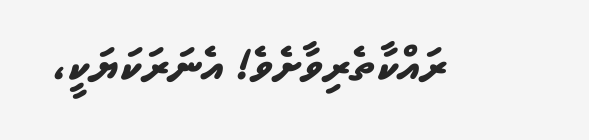ރައްކާތެރިވާށެވެ! އެނަރަކަޔަކީ،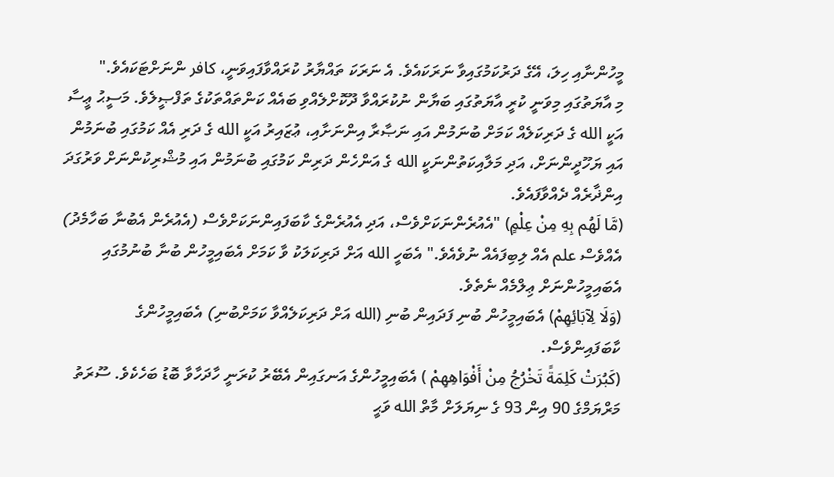މީހުންނާއި ހިލަ، އޭގެ ދަރުކަމުގައިވާ ނަރަކައެވެ. އެ ނަރަކަ ތައްޔާރު ކުރައްވާފައިވަނީ، كافر ންނަށްޓަކައެވެ."
މި އާޔަތުގައި މިވަނީ ކުރީ އާޔަތުގައި ބަޔާން ނުކުރައްވާ ދޫކޮށްލެއްވި ބައެއް ކަންތައްތަކުގެ ތަފްޞީލެވެ. މަސީޙު ޢީސާ އަކީ الله ގެ ދަރިކަލެއް ކަމަށް ބުނަމުން އައި ނަޞާރާ އިންނަށާއި، ޢުޒައިރު އަކީ الله ގެ ދަރި އެއް ކަމުގައި ބުނަމުން އައި ޔަހޫދީންނަށް، އަދި މަލާއިކަތުންނަކީ الله ގެ އަންހެން ދަރިން ކަމުގައި ބުނަމުން އައި މުޝްރިކުންނަށް ވަރުގަދަ އިންޛާރެއް ދެއްވާފައެވެ.
(مَّا لَهُم بِهِ مِنْ عِلْمٍ) "އެއުރެންނަކަށްވެސް، އަދި އެއުރެންގެ ކާބަފައިންނަކަށްވެސް (އެއުރެން އެބުނާ ބަހާމެދު) އެއްވެސް علم އެއް ލިބިފައެއް ނުވެއެވެ." އެބަހީ الله އަށް ދަރިކަލަކު ވާ ކަމަށް އެބައިމީހުން ބުނާ ބުނުމުގައި އެބައިމީހުންނަށް ޢިލްމެއް ނެތެވެ.
(وَلَا لِآبَائِهِمْ) އެބައިމީހުން ބުނި ފަދައިން ބުނި (الله އަށް ދަރިކަލެއްވާ ކަމަށްބުނި) އެބައިމީހުންގެ ކާބަފައިންވެސް.
(كَبُرَتْ كَلِمَةً تَخْرُجُ مِنْ أَفْوَاهِهِمْ ) އެބައިމީހުންގެ އަނގައިން އެބޭރު ކުރަނީ ހާދަހާވާ ބޮޑު ބަހެކެވެ. ސޫރަތު މަރްޔަމްގެ 90 އިން 93 ގެ ނިޔަލަށް މާތް الله ވަޙީ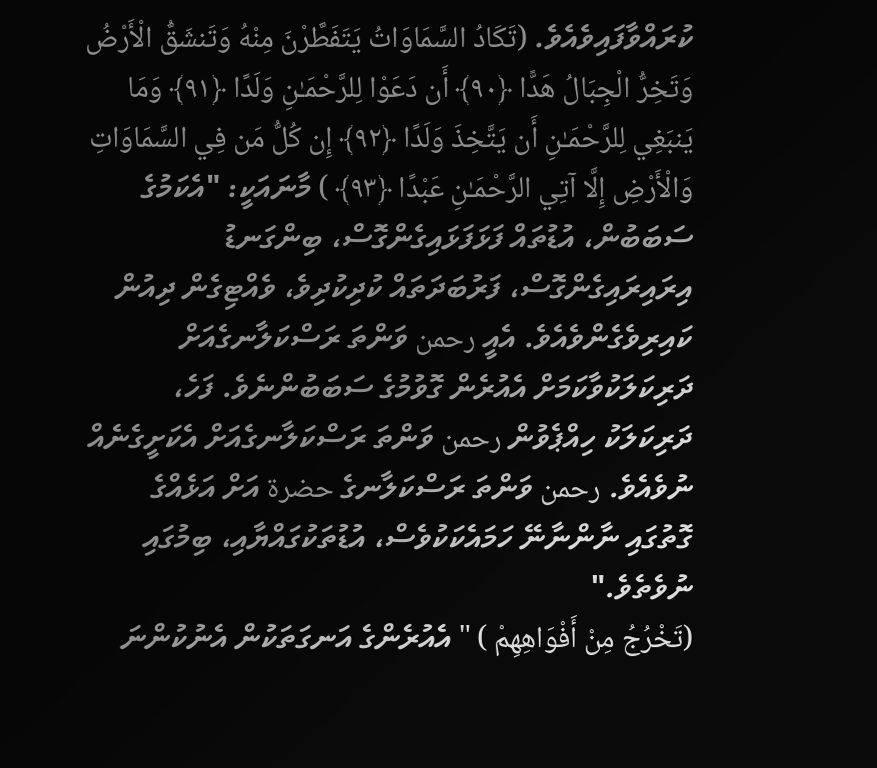ކުރައްވާފައިވެއެވެ. (تَكَادُ السَّمَاوَاتُ يَتَفَطَّرْنَ مِنْهُ وَتَنشَقُّ الْأَرْضُ وَتَخِرُّ الْجِبَالُ هَدًّا ﴿٩٠﴾ أَن دَعَوْا لِلرَّحْمَـٰنِ وَلَدًا ﴿٩١﴾ وَمَا يَنبَغِي لِلرَّحْمَـٰنِ أَن يَتَّخِذَ وَلَدًا ﴿٩٢﴾ إِن كُلُّ مَن فِي السَّمَاوَاتِ وَالْأَرْضِ إِلَّا آتِي الرَّحْمَـٰنِ عَبْدًا ﴿٩٣﴾ ) މާނައަކީ: "އެކަމުގެ ސަބަބުން، އުޑުތައް ފަޅަފަޅައިގެންގޮސް، ބިންގަނޑު އިރައިރައިގެންގޮސް، ފަރުބަދަތައް ކުދިކުދިވެ، ވެއްޓިގެން ދިއުން ކައިރިވެގެންވެއެވެ. އެއީ رحمن ވަންތަ ރަސްކަލާނގެއަށް ދަރިކަލަކުވާކަމަށް އެއުރެން ގޮވުމުގެ ސަބަބުންނެވެ. ފަހެ، ދަރިކަލަކު ހިއްޕެވުން رحمن ވަންތަ ރަސްކަލާނގެއަށް އެކަށީގެނެއް ނުވެއެވެ. رحمن ވަންތަ ރަސްކަލާނގެ حضرة އަށް އަޅެއްގެ ގޮތުގައި ނާންނާނޭ ހަމައެކަކުވެސް، އުޑުތަކުގައްޔާއި، ބިމުގައި ނުވެތެވެ."
(تَخْرُجُ مِنْ أَفْوَاهِهِمْ ) " އެއުރެންގެ އަނގަތަކުން އެނުކުންނަ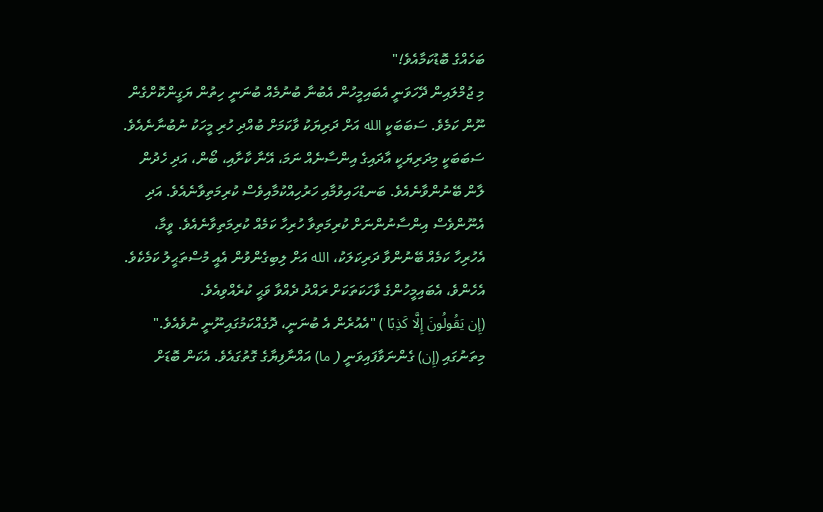ބަހެއްގެ ބޮޑުކަމާއެވެ!"
މި ޖުމްލައިން ދޭހަވަނީ އެބައިމީހުން އެބުނާ ބުނުމެއް ބުނަނީ ހިތުން ޔަގީންކޮށްގެން ނޫން ކަމެވެ. ސަބަބަކީ الله އަށް ދަރިޔަކު ވާކަމަށް ބުއްދި ހުރި މީހަކު ނުބުނާނެއެވެ. ސަބަބަކީ މިދަރިޔަކީ އާދައިގެ އިންސާނެއް ނަމަ، އޭނާ ކާށާއި، ބޯން، އަދި ހެދުން ލާން ބޭނުންވާނެއެވެ. ބަނޑުހައިވުމާއި ހަރުހިއްކުމާއިވެސް ކުރިމަތިވާނެއެވެ. އަދި އެނޫންވެސް އިންސާނުންނަށް ކުރިމަތިވާ ހުރިހާ ކަމެއް ކުރިމަތިވާނެއެވެ. ވީމާ، އެހުރިހާ ކަމެއް ބޭނުންވާ ދަރިކަލަކު، الله އަށް ލިބިގެންވުން އެއީ މުސްތަޙީލު ކަމެކެވެ. އެހެންވެ، އެބައިމީހުންގެ ވާހަކަތަކަށް ރައްދު ދެއްވާ ވަޙީ ކުރެއްވިއެވެ.
(إِن يَقُولُونَ إِلَّا كَذِبًا ) "އެއުރެން އެ ބުނަނީ، ދޮގެއްކަމުގައިނޫނީ ނުވެއެވެ."
މިތަނުގައި (إِن) ގެންނަވާފައިވަނީ ( ما) އައްނާފިޔާގެ ގޮތުގައެވެ. އެކަން ބޮޑަށް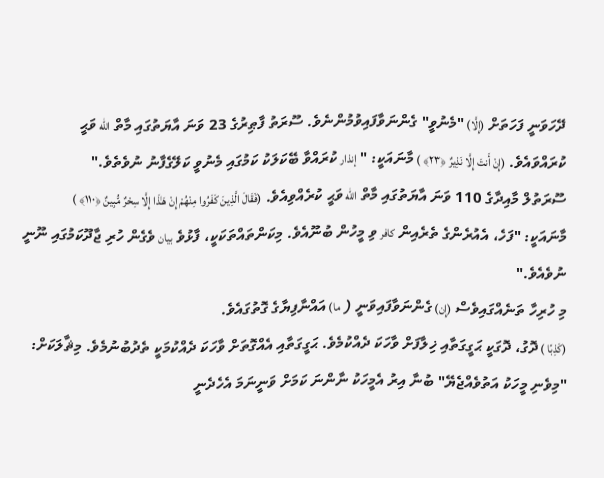ދޭހަވަނީ ފަހަތަށް (إِلَّا) "މެނުވީ" ގެންނަވާފައިވުމުންނެވެ. ސޫރަތު ފާޠިރުގެ 23 ވަނަ އާޔަތުގައި މާތް الله ވަޙީ ކުރައްވައެވެ. (إِنْ أَنتَ إِلَّا نَذِيرٌ ﴿٢٣﴾ ) މާނައަކީ: " إنذار ކުރައްވާ ބޭކަލަކު ކަމުގައި މެނުވީ ކަލޭގެފާނު ނުވެތެވެ."
ސޫރަތުލް މާއިދާގެ 110 ވަނަ އާޔަތުގައި މާތް الله ވަޙީ ކުރެއްވިއެވެ. (فَقَالَ الَّذِينَ كَفَرُوا مِنْهُمْ إِنْ هَـٰذَا إِلَّا سِحْرٌ مُّبِينٌ ﴿١١٠﴾ ) މާނައަކީ: "ފަހެ، އެއުރެންގެ ތެރެއިން كافر ވި މީހުން ބުނޫއެވެ. މިކަންތައްތަކަކީ، ފާޅުވެ بيان ވެގެން ހުރި ޖާދޫކަމުގައި ނޫނީ ނުވެއެވެ."
މި ހުރިހާ ތަނެއްގައިވެސް (إِن) ގެންނަވާފައިވަނީ ( ما) އައްނާފިޔާގެ ގޮތުގައެވެ.
(كَذِبًا ) ދޮގު، ދޮގަކީ ޙަގީގަތާއި ޚިލާފަށް ވާހަކަ ދެއްކުމެވެ. ޙަގީގަތާއި އެއްގޮތަށް ވާހަކަ ދެއްކުމަކީ ތެދުބުނުމެވެ. މިޘާލަކަށް: "މިވެނި މީހަކު އަތުވެއްޖެޔޭ" ބުނާ އިރު އެމީހަކު ނާންނަ ކަމަށް ވަނީނަމަ އެހެދެނީ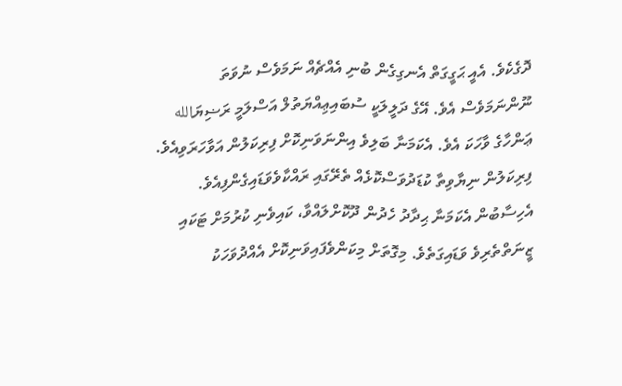ދޮގެކެވެ. އެއީ ޙަގީގަތް އެނގިގެން ބުނި އެއްޗެއް ނަމަވެސް ނުވަތަ ނޫންނަމަވެސް އެވެ. އޭގެ ދަލީލަކީ ސުބައިޢިއްޔަތުލް އަސްލަމީ ރަޟިޔަالله ޢަންހާގެ ވާހަކަ އެވެ. އެކަމަނާ ބަލިވެ އިންނަވަނިކޮށް ފިރިކަލުން އަވާހަރަވިއެވެ. ފިރިކަލުން ނިޔާވިތާ ކުޑަދުވަސްކޮޅެއް ތެރޭގައި ރައްކާވެވަޑައިގެންފިއެވެ. އެހިސާބުން އެކަމަނާ ޙިދާދު ހެދުން ދޫކޮށްލައްވާ، ކައިވެނި ކުރުމަށް ޓަކައި ޒީނަތްތެރިވެ ވަޑައިގަތެވެ. މިގޮތަށް މިކަންވެފައިވަނިކޮށް އެއްދުވަހަކު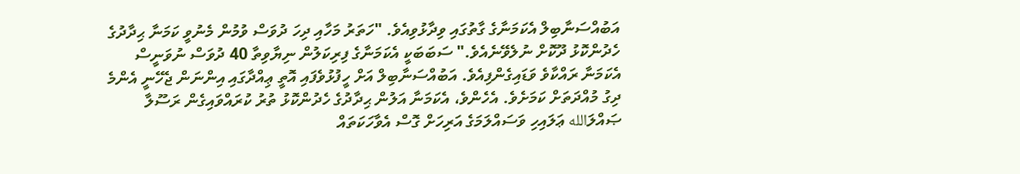އަބުއްސަނާބިލް އެކަމަނާގެ ގާތުގައި ވިދާޅުވިއެވެ. "ހަތަރު މަހާއި ދިހަ ދުވަސް ވުމުން މެނުވީ ކަމަނާ ޙިދާދުގެ ހެދުންކޮޅު ދޫކޮށް ނުލެވޭނެއެވެ." ސަބަބަކީ އެކަމަނާގެ ފިރިކަލުން ނިޔާވިތާ 40 ދުވަސް ނުވަނީސް އެކަމަނާ ރައްކާވެ ވަޑައިގެންފިއެވެ. އަބުއްސަނާބިލް އަށް ހީފުޅުވެފައި އޮތީ ޢިއްދާގައި އިންނަން ޖެހޭނީ އެންމެ ދިގު މުއްދަތަށް ކަމަށެވެ. އެހެންވެ، އެކަމަނާ އަލުން ޙިދާދުގެ ހެދުންކޮޅު ތުރު ކުރައްވައިގެން ރަސޫލާ ޞައްލަالله ޢަލައިހި ވަސައްލަމަގެ އަރިހަށް ގޮސް އެވާހަކަތައް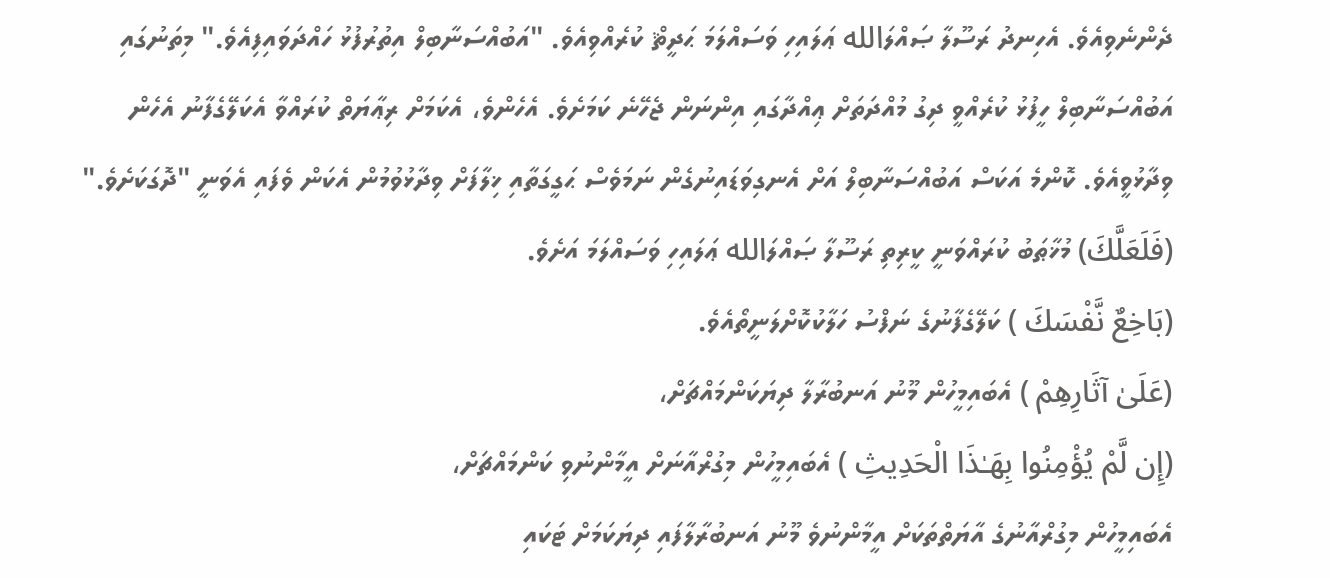ދެންނެވިއެވެ. އެހިނދު ރަސޫލާ ޞައްލަالله ޢަލައިހި ވަސައްލަމަ ޙަދީޘް ކުރެއްވިއެވެ. "އަބުއްސަނާބިލް އިތުރުފުޅު ހައްދަވައިފިއެވެ." މިތަނުގައި އަބުއްސަނާބިލް ހީފުޅު ކުރެއްވީ ދިގު މުއްދަތަށް ޢިއްދާގައި އިންނަން ޖެހޭނެ ކަމަށެވެ. އެހެންވެ، އެކަމަށް ރިޢާޔަތް ކުރައްވާ އެކަލޭގެފާނު އެހެން ވިދާޅުވީއެވެ. ކޮންމެ އަކަސް އަބުއްސަނާބިލް އަށް އެނގިވަޑައިނުގެން ނަމަވެސް ޙަގީގަތާއި ޚިލާފަށް ވިދާޅުވުމުން އެކަން ވެފައި އެވަނީ "ދޮގަކަށެވެ."
(فَلَعَلَّكَ) މުޚާޠަބު ކުރައްވަނީ ކީރިތި ރަސޫލާ ޞައްލަالله ޢަލައިހި ވަސައްލަމަ އަށެވެ.
(بَاخِعٌ نَّفْسَكَ ) ކަލޭގެފާނުގެ ނަފްސު ހަލާކުކޮށްލަނީތޯއެވެ.
(عَلَىٰ آثَارِهِمْ ) އެބައިމީހުން މޫނު އަނބުރާލާ ދިޔަކަންމައްޗަށް،
(إِن لَّمْ يُؤْمِنُوا بِهَـٰذَا الْحَدِيثِ ) އެބައިމީހުން މިގުރްއާނަށް އީމާންނުވި ކަންމައްޗަށް،
އެބައިމީހުން މިގުރްއާނުގެ އާޔަތްތަކަށް އީމާންނުވެ މޫނު އަނބުރާލާފައި ދިޔަކަމަށް ޓަކައި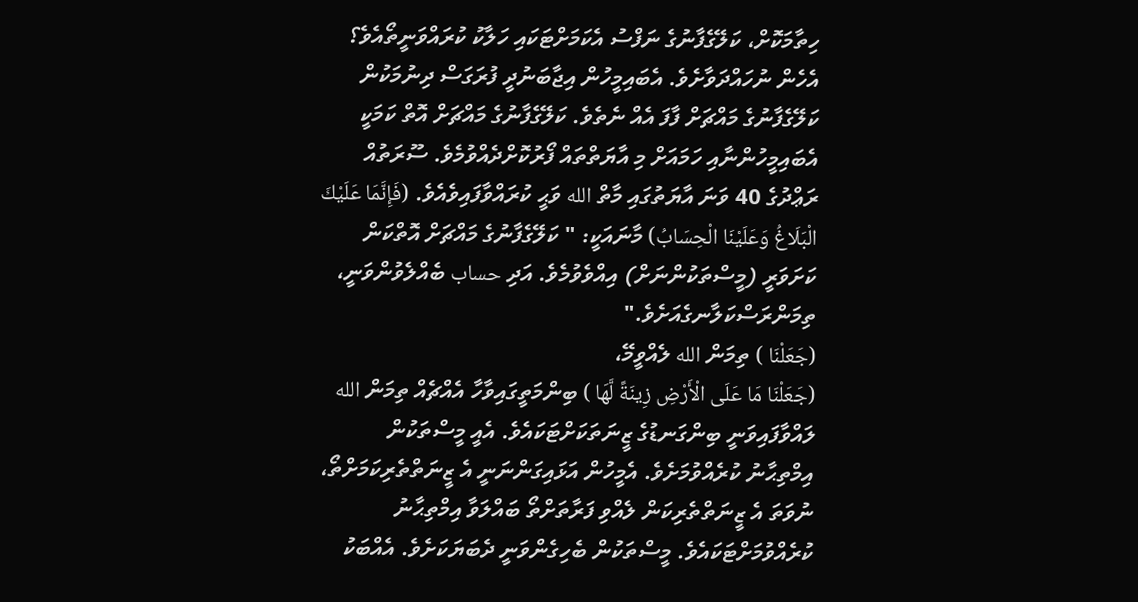ހިތާމަކޮށް، ކަލޭގެފާނުގެ ނަފްސު އެކަމަށްޓަކައި ހަލާކު ކުރައްވަނީތޯއެވެ؟ އެހެން ނުހައްދަވާށެވެ. އެބައިމީހުން އިޖާބަނުދީ ފުރަގަސް ދިނުމަކުން ކަލޭގެފާނުގެ މައްޗަށް ފާފަ އެއް ނެތެވެ. ކަލޭގެފާނުގެ މައްޗަށް އޮތް ކަމަކީ އެބައިމީހުންނާއި ހަމައަށް މި އާޔަތްތައް ފޯރުކޮށްދެއްވުމެވެ. ސޫރަތުއް ރަޢްދުގެ 40 ވަނަ އާޔަތުގައި މާތް الله ވަޙީ ކުރައްވާފައިވެއެވެ. (فَإِنَّمَا عَلَيْكَ الْبَلَاغُ وَعَلَيْنَا الْحِسَابُ) މާނައަކީ: " ކަލޭގެފާނުގެ މައްޗަށް އޮތްކަން ކަށަވަރީ (މީސްތަކުންނަށް) އިއްވެވުމެވެ. އަދި حساب ބެއްލެވުންވަނީ، ތިމަންރަސްކަލާނގެއަށެވެ."
(جَعَلْنَا ) ތިމަން الله ލެއްވީމޭ،
(جَعَلْنَا مَا عَلَى الْأَرْضِ زِينَةً لَّهَا ) ބިންމަތީގައިވާހާ އެއްޗެއް ތިމަން الله ލައްވާފައިވަނީ ބިންގަނޑުގެ ޒީނަތަކަށްޓަކައެވެ. އެއީ މީސްތަކުން އިމްތިޙާނު ކުރެއްވުމަށެވެ. އެމީހުން އަޅައިގަންނަނީ އެ ޒީނަތްތެރިކަމަށްތޯ، ނުވަތަ އެ ޒީނަތްތެރިކަން ލެއްވި ފަރާތަށްތޯ ބައްލަވާ އިމްތިޙާނު ކުރެއްވުމަށްޓަކައެވެ. މީސްތަކުން ބެހިގެންވަނީ ދެބަޔަކަށެވެ. އެއްބަކު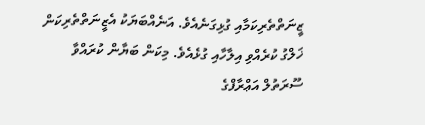ޒީނަތްތެރިކަމާއި ގުޅިގަނެއެވެ. އަނެއްބަޔަކު އެޒީނަތްތެރިކަން ޚަލްގު ކުރެއްވި އިލާހާއި ގުޅެއެވެ. މިކަން ބަޔާން ކުރައްވާ ސޫރަތުލް އަޢްރާފްގެ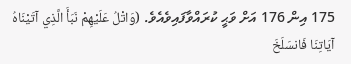175 އިން 176 އަށް ވަޙީ ކުރައްވާފައިވެއެވެ. (وَاتْلُ عَلَيْهِمْ نَبَأَ الَّذِي آتَيْنَاهُ آيَاتِنَا فَانسَلَخَ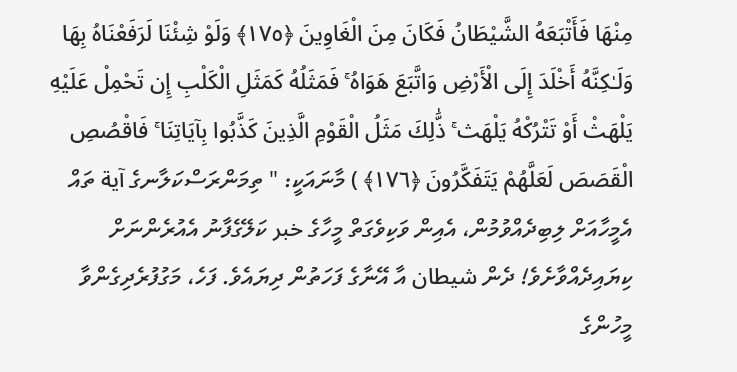مِنْهَا فَأَتْبَعَهُ الشَّيْطَانُ فَكَانَ مِنَ الْغَاوِينَ ﴿١٧٥﴾ وَلَوْ شِئْنَا لَرَفَعْنَاهُ بِهَا وَلَـٰكِنَّهُ أَخْلَدَ إِلَى الْأَرْضِ وَاتَّبَعَ هَوَاهُ ۚ فَمَثَلُهُ كَمَثَلِ الْكَلْبِ إِن تَحْمِلْ عَلَيْهِ يَلْهَثْ أَوْ تَتْرُكْهُ يَلْهَث ۚ ذَّٰلِكَ مَثَلُ الْقَوْمِ الَّذِينَ كَذَّبُوا بِآيَاتِنَا ۚ فَاقْصُصِ الْقَصَصَ لَعَلَّهُمْ يَتَفَكَّرُونَ ﴿١٧٦﴾ ) މާނައަކީ: " ތިމަންރަސްކަލާނގެ آية ތައް އެމީހާއަށް ލިބިދެއްވުމުން، އެއިން ވަކިވެގަތް މީހާގެ خبر ކަލޭގެފާނު އެއުރެންނަށް ކިޔައިދެއްވާށެވެ! ދެން شيطان އާ އޭނާގެ ފަހަތުން ދިޔައެވެ. ފަހެ، މަގުފުރެދިގެންވާ މީހުންގެ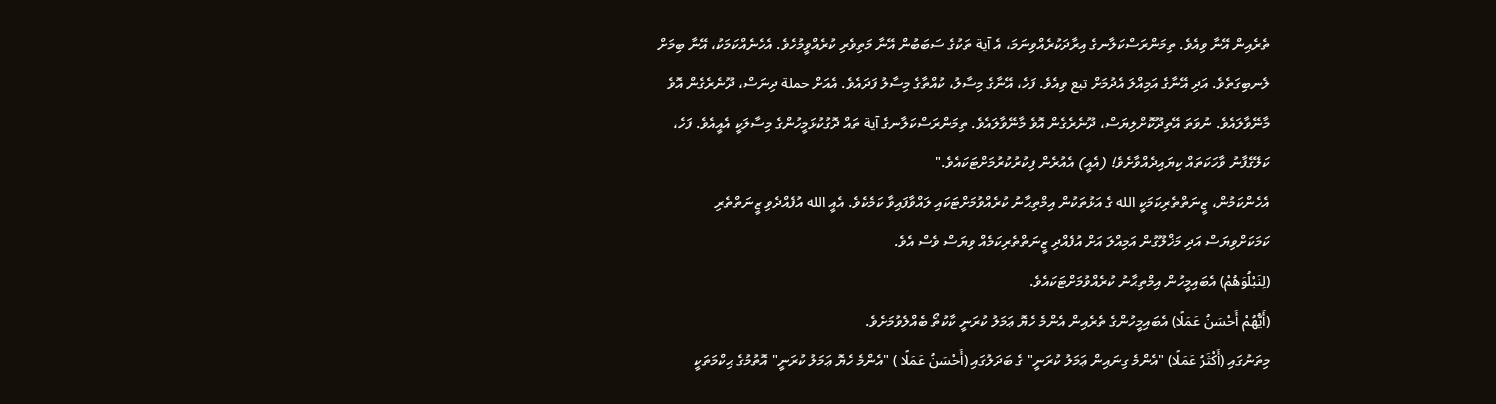ތެރެއިން އޭނާ ވިއެވެ. ތިމަންރަސްކަލާނގެ އިރާދަކުރެއްވިނަމަ، އެ آية ތަކުގެ ސަބަބުން އޭނާ މަތިވެރި ކުރެއްވީމުހެވެ. އެހެނެއްކަމަކު، އޭނާ ބިމަށް ލެނބިގަތެވެ. އަދި އޭނާގެ އަމިއްލަ އެދުމަށް تبع ވިއެވެ. ފަހެ، އޭނާގެ މިސާލު، ކުއްތާގެ މިސާލު ފަދައެވެ. އެއަށް حملة ދިނަސް، ދޫނެރެގެން އޮވެ މާނޭވާލައެވެ. ނުވަތަ އޭތިދޫކޮށްލިޔަސް، ދޫނެރެގެން އޮވެ މާނޭވާލައެވެ. ތިމަންރަސްކަލާނގެ آية ތައް ދޮގުކުޅަމީހުންގެ މިސާލަކީ އެއީއެވެ. ފަހެ، ކަލޭގެފާނު ވާހަކަތައް ކިޔައިދެއްވާށެވެ! (އެއީ) އެއުރެން ފިކުރުކުރުމަށްޓަކައެވެ."
އެހެންކަމުން، ޒީނަތްތެރިކަމަކީ الله ގެ އަޅުތަކުން އިމްތިޙާނު ކުރެއްވުމަށްޓަކައި ލައްވާފައިވާ ކަމެކެވެ. އެއީ الله އުފެއްދެވި ޒީނަތްތެރި ކަމަކަށްވިޔަސް އަދި މަޚްލޫގުން އަމިއްލަ އަށް އުފެއްދި ޒީނަތްތެރިކަމެއް ވިޔަސް ވެސް އެވެ.
(لِنَبْلُوَهُمْ) އެބައިމީހުން އިމްތިޙާނު ކުރެއްވުމަށްޓަކައެވެ.
(أَيُّهُمْ أَحْسَنُ عَمَلًا) އެބައިމީހުންގެ ތެރެއިން އެންމެ ހެޔޮ ޢަމަލު ކުރަނީ ކާކުތޯ ބެއްލެވުމަށެވެ.
މިތަނުގައި (أَكْثَرُ عَمَلًا) "އެންމެ ގިނައިން ޢަމަލު ކުރަނީ" ގެ ބަދަލުގައި (أَحْسَنُ عَمَلًا ) "އެންމެ ހެޔޮ ޢަމަލު ކުރަނީ" އޮތުމުގެ ޙިކްމަތަކީ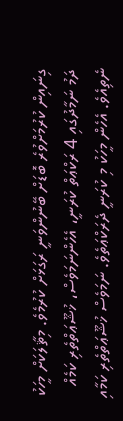ގިނައިން ކުރުމަށްވުރެ ބޮޑަށް ބޭނުންވަނީ ރަގަޅަށް ކުރުމެވެ. މިޘާލަކަށް މީހަކު ދަމު ނަމާދުގައި 4 ރަކްޢަތް ކުރަނީ، އެހެންނަމަވެސް، ޚުޝޫޢަތްތެރި ކަމެއް ނެތިއެވެ. އެހެން މީހަކު މި ކުރަނީ ދެރަކްޢަތެވެ. ނަމަވެސް ޚުޝޫޢަތްތެރި ކަމާއި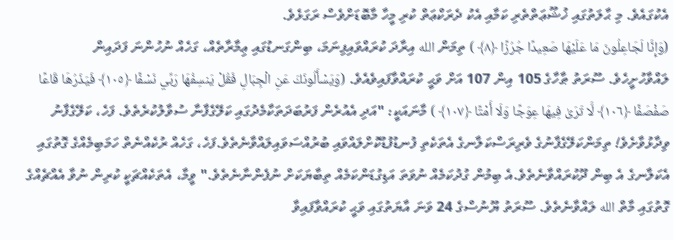އެކުގައެވެ. މި ޙާލަތުގައި ޚުޝޫޢަތްތެރި ކަމާއި އެކު ދެރަކްޢަތް ކުރި މީހާ މާބޮޑަށްވެސް ރަގަޅެވެ.
(وَإِنَّا لَجَاعِلُونَ مَا عَلَيْهَا صَعِيدًا جُرُزًا ﴿٨﴾ ) ތިމަން الله އިރާދަ ކުރައްވައިފިނަމަ، ބިންގަނޑުގައި ޢިމާރާތެއް، ގަހެއް ނުހުންނަ ފަދައިން ލައްވާހުށީހެވެ. ސޫރަތު ޠާހާގެ 105 އިން 107 އަށް ވަޙީ ކުރައްވާފައިވެއެވެ. (وَيَسْأَلُونَكَ عَنِ الْجِبَالِ فَقُلْ يَنسِفُهَا رَبِّي نَسْفًا ﴿١٠٥﴾ فَيَذَرُهَا قَاعًا صَفْصَفًا ﴿١٠٦﴾ لَّا تَرَىٰ فِيهَا عِوَجًا وَلَا أَمْتًا ﴿١٠٧﴾ ) މާނައަކީ: "އަދި އެއުރެން ފަރުބަދަތަކާމެދުގައި ކަލޭގެފާނާ ސުވާލުކުރެތެވެ. ފަހެ، ކަލޭގެފާނު ވިދާޅުވާށެވެ! ތިމަންކަލޭގެފާނުގެ ވެރިރަސްކަލާނގެ އެތަކެތި ފުނޑުފުޑުކޮށްލައްވައި ބުރުއްސަވައިލައްވާނެތެވެ.ފަހެ، ގަހެއް ރުކެއްނެތް ހަމަބިމެއްގެ ގޮތުގައި އެކަލާނގެ އެ ބިން ދޫކުރައްވާނެތެވެ.އެ ބިމުން ގުދުކަމެއް ނުވަތަ އަޑިގުޑަންކަމެއް ތިބާޔަކަށް ނުފެންނާނެތެވެ." ވީމާ، އެތަކެއްޗަކީ ކުރިން ނުވާ އެއްޗެއްގެ ގޮތުގައި މާތް الله ލައްވާނެތެވެ. ސޫރަތު ޔޫނުސްގެ 24 ވަނަ އާޔަތުގައި ވަޙީ ކުރައްވާފައިވާ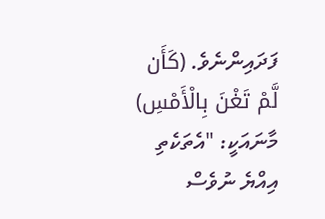ފަދައިންނެވެ. (كَأَن لَّمْ تَغْنَ بِالْأَمْسِ) މާނައަކީ: "އެތަކެތި އިއްޔެ ނުވެސް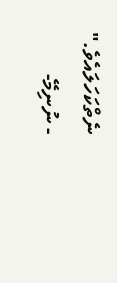ނެތްކަހަލައެވެ."
- ނުނިމޭ-